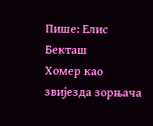Пише: Елис Бекташ
Хомер као звијезда зорњача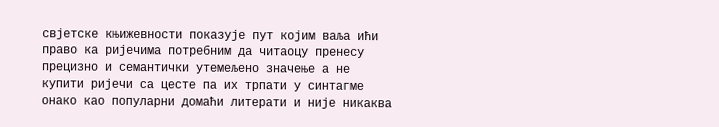свјетске књижевности показује пут којим ваља ићи право ка ријечима потребним да читаоцу пренесу прецизно и семантички утемељено значење а не купити ријечи са цесте па их трпати у синтагме онако као популарни домаћи литерати и није никаква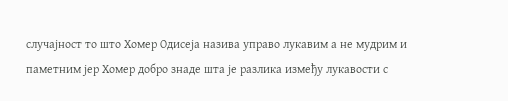случајност то што Хомер Одисеја назива управо лукавим а не мудрим и паметним јер Хомер добро знаде шта је разлика између лукавости с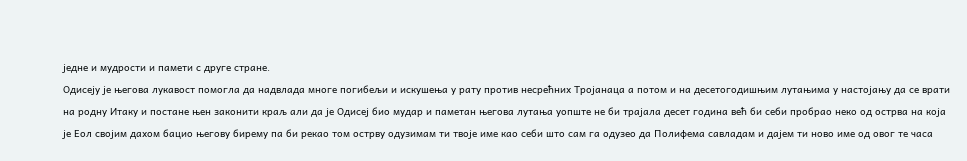једне и мудрости и памети с друге стране.
Одисеју је његова лукавост помогла да надвлада многе погибељи и искушења у рату против несрећних Тројанаца а потом и на десетогодишњим лутањима у настојању да се врати на родну Итаку и постане њен законити краљ али да је Одисеј био мудар и паметан његова лутања уопште не би трајала десет година већ би себи пробрао неко од острва на која је Еол својим дахом бацио његову бирему па би рекао том острву одузимам ти твоје име као себи што сам га одузео да Полифема савладам и дајем ти ново име од овог те часа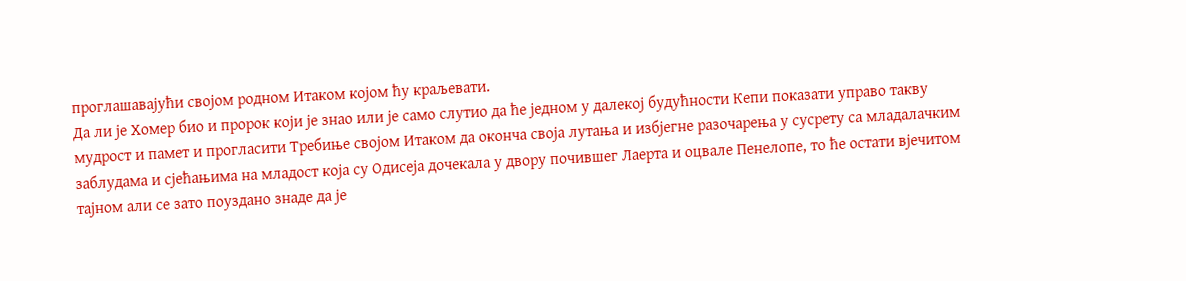проглашавајући својом родном Итаком којом ћу краљевати.
Да ли је Хомер био и пророк који је знао или је само слутио да ће једном у далекој будућности Кепи показати управо такву мудрост и памет и прогласити Требиње својом Итаком да оконча своја лутања и избјегне разочарења у сусрету са младалачким заблудама и сјећањима на младост која су Одисеја дочекала у двору почившег Лаерта и оцвале Пенелопе, то ће остати вјечитом тајном али се зато поуздано знаде да је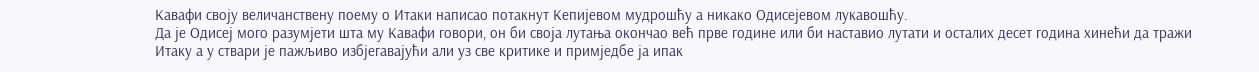Кавафи своју величанствену поему о Итаки написао потакнут Кепијевом мудрошћу а никако Одисејевом лукавошћу.
Да је Одисеј мого разумјети шта му Кавафи говори, он би своја лутања окончао већ прве године или би наставио лутати и осталих десет година хинећи да тражи Итаку а у ствари је пажљиво избјегавајући али уз све критике и примједбе ја ипак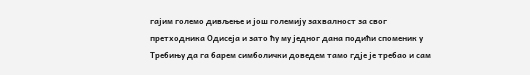гајим големо дивљење и још големију захвалност за свог претходника Одисеја и зато ћу му једног дана подићи споменик у Требињу да га барем симболички доведем тамо гдје је требао и сам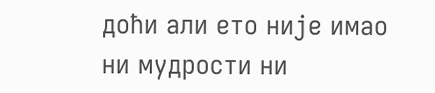доћи али ето није имао ни мудрости ни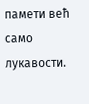памети већ само лукавости.